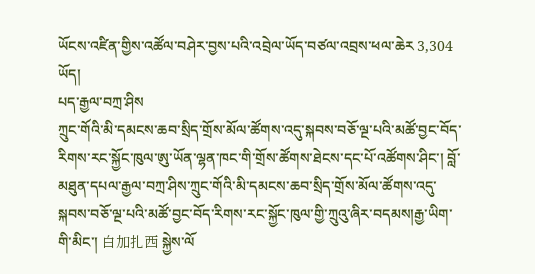ཡོངས་འཛིན་གྱིས་འཚོལ་བཤེར་བྱས་པའི་འབྲེལ་ཡོད་བཙལ་འབྲས་ཕལ་ཆེར 3,304 ཡོད།
པད་རྒྱལ་བཀྲ་ཤིས
ཀྲུང་གོའི་མི་དམངས་ཆབ་སྲིད་གྲོས་མོལ་ཚོགས་འདུ་སྐབས་བཅོ་ལྔ་པའི་མཚོ་བྱང་བོད་རིགས་རང་སྐྱོང་ཁུལ་ཨུ་ཡོན་ལྷན་ཁང་གི་གྲོས་ཚོགས་ཐེངས་དང་པོ་འཚོགས་ཤིང་། བློ་མཐུན་དཔལ་རྒྱལ་བཀྲ་ཤིས་ཀྲུང་གོའི་མི་དམངས་ཆབ་སྲིད་གྲོས་མོལ་ཚོགས་འདུ་སྐབས་བཅོ་ལྔ་པའི་མཚོ་བྱང་བོད་རིགས་རང་སྐྱོང་ཁུལ་གྱི་ཀྲུའུ་ཞིར་བདམས།རྒྱ་ཡིག་གི་མིང་། 白加扎西 སྐྱེས་ལོ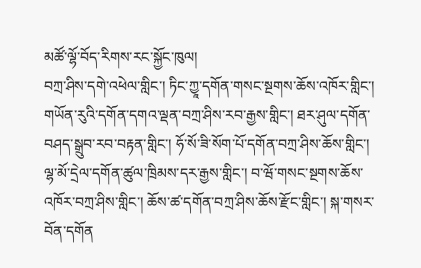མཚོ་ལྷོ་བོད་རིགས་རང་སྐྱོང་ཁུལ།
བཀྲ་ཤིས་དགེ་འཕེལ་གླིང་། ཏིང་ཀྱཱ་དགོན་གསང་སྔགས་ཆོས་འཁོར་གླིང་། གཡོན་རུའི་དགོན་དགའ་ལྡན་བཀྲ་ཤིས་རབ་རྒྱས་གླིང་། ཐར་ཤུལ་དགོན་བཤད་སྒྲུབ་རབ་བརྟན་གླིང་། ཧོ་སོ་ཟི་སོག་པོ་དགོན་བཀྲ་ཤིས་ཆོས་གླིང་། ལྷ་མོ་དྲེལ་དགོན་ཚུལ་ཁྲིམས་དར་རྒྱས་གླིང་། བ་ཝོ་གསང་སྔགས་ཆོས་འཁོར་བཀྲ་ཤིས་གླིང་། ཆོས་ཚ་དགོན་བཀྲ་ཤིས་ཆོས་རྫོང་གླིང་། སྐ་གསར་བོན་དགོན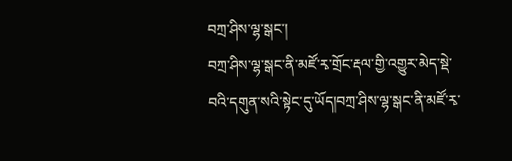བཀྲ་ཤིས་ལྷ་སྒང་།
བཀྲ་ཤིས་ལྷ་སྒང་ནི་མཛོ་རྭ་གྲོང་རྡལ་གྱི་འགྱུར་མེད་སྡེ་བའི་དགུན་སའི་སྟེང་དུ་ཡོད།བཀྲ་ཤིས་ལྷ་སྒང་ནི་མཛོ་རྭ་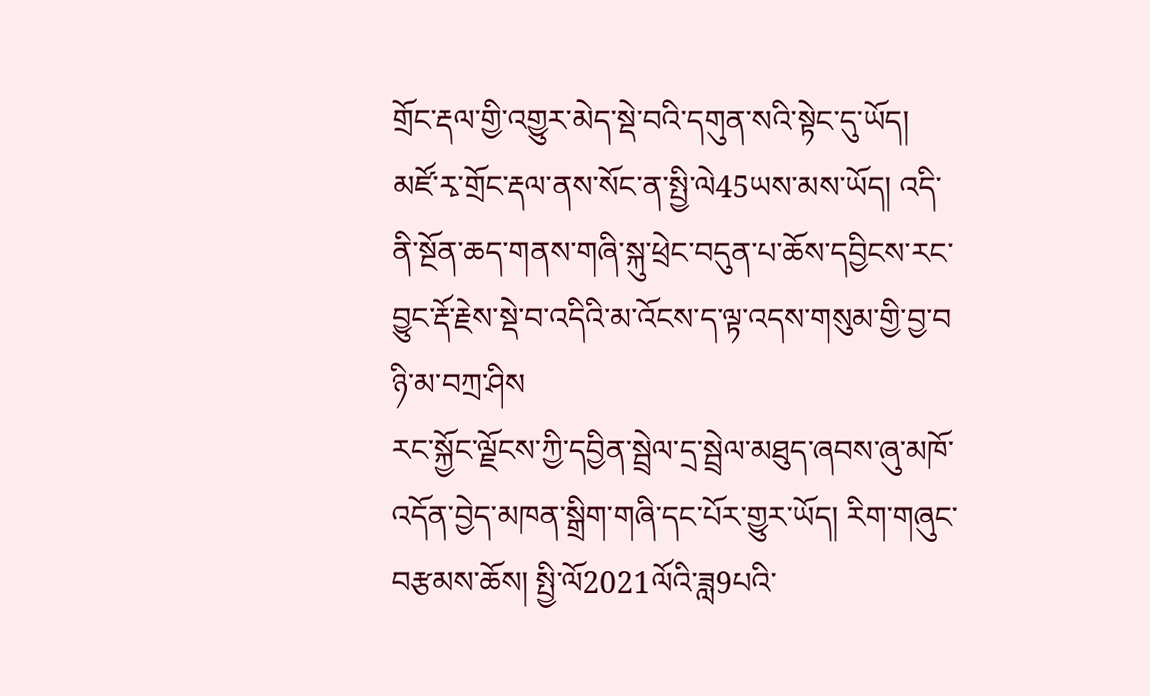གྲོང་རྡལ་གྱི་འགྱུར་མེད་སྡེ་བའི་དགུན་སའི་སྟེང་དུ་ཡོད། མཛོ་རྭ་གྲོང་རྡལ་ནས་སོང་ན་སྤྱི་ལེ45ཡས་མས་ཡོད། འདི་ནི་སྔོན་ཆད་གནས་གཞི་སྐུ་ཕྲེང་བདུན་པ་ཆོས་དབྱིངས་རང་བྱུང་རྡོ་རྗེས་སྡེ་བ་འདིའི་མ་འོངས་ད་ལྟ་འདས་གསུམ་གྱི་བྱ་བ
ཉི་མ་བཀྲ་ཤིས
རང་སྐྱོང་ལྗོངས་ཀྱི་དབྱིན་སྦྲེལ་དྲ་སྦྲེལ་མཐུད་ཞབས་ཞུ་མཁོ་འདོན་བྱེད་མཁན་སྒྲིག་གཞི་དང་པོར་གྱུར་ཡོད། རིག་གཞུང་བརྩམས་ཆོས། སྤྱི་ལོ2021ལོའི་ཟླ9པའི་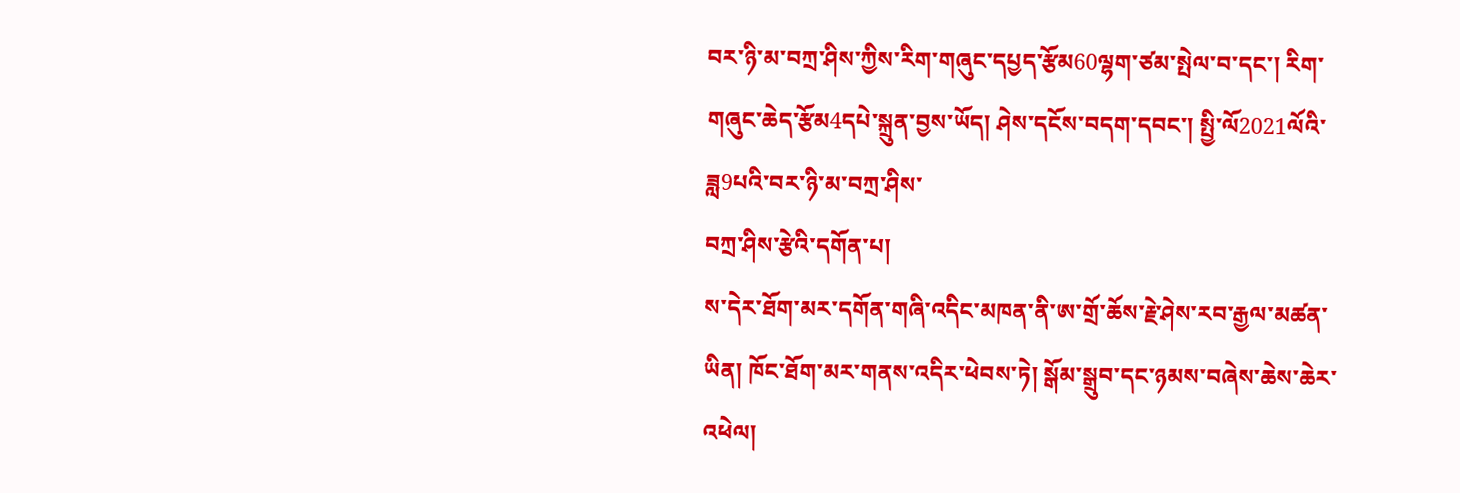བར་ཉི་མ་བཀྲ་ཤིས་ཀྱིས་རིག་གཞུང་དཔྱད་རྩོམ60ལྷག་ཙམ་སྤེལ་བ་དང་། རིག་གཞུང་ཆེད་རྩོམ4དཔེ་སྐྲུན་བྱས་ཡོད། ཤེས་དངོས་བདག་དབང་། སྤྱི་ལོ2021ལོའི་ཟླ9པའི་བར་ཉི་མ་བཀྲ་ཤིས་
བཀྲ་ཤིས་རྩེའི་དགོན་པ།
ས་དེར་ཐོག་མར་དགོན་གཞི་འདིང་མཁན་ནི་ཨ་གྲོ་ཆོས་རྗེ་ཤེས་རབ་རྒྱལ་མཚན་ཡིན། ཁོང་ཐོག་མར་གནས་འདིར་ཕེབས་ཏེ། སྒོམ་སྒྲུབ་དང་ཉམས་བཞེས་ཆེས་ཆེར་འཕེལ།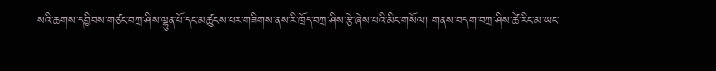སའི་ཆགས་དབྱིབས་གཙང་བཀྲ་ཤིས་ལྷུན་པོ་དང་མཚུངས་པར་གཟིགས་ནས་རི་ཁྲོད་བཀྲ་ཤིས་རྩེ་ཞེས་པའི་མིང་གསོལ། གནས་བདག་བཀྲ་ཤིས་ཚེ་རིང་མ་ཡང་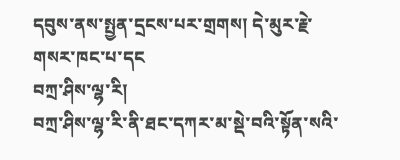དབུས་ནས་སྤྱན་དྲངས་པར་གྲགས། དེ་མུར་རྗེ་གསར་ཁང་པ་དང
བཀྲ་ཤིས་ལྷ་རི།
བཀྲ་ཤིས་ལྷ་རི་ནི་ཐང་དཀར་མ་སྡེ་བའི་སྟོན་སའི་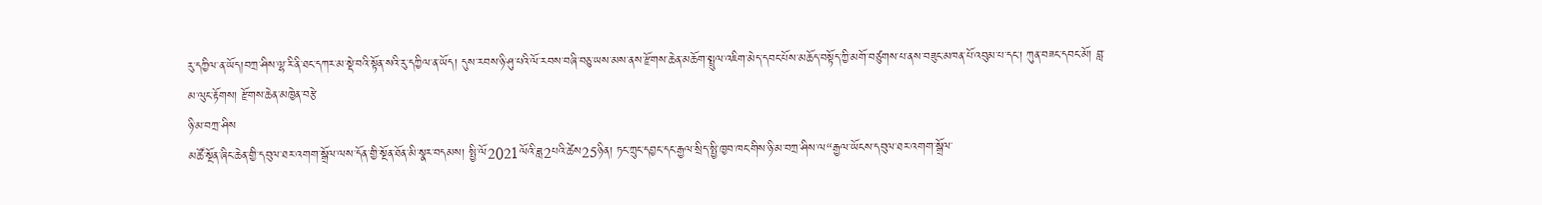རུ་དཀྱིལ་ན་ཡོད།བཀྲ་ཤིས་ལྷ་རི་ནི་ཐང་དཀར་མ་སྡེ་བའི་སྟོན་སའི་རུ་དཀྱིལ་ན་ཡོད། དུས་རབས་ཉི་ཤུ་པའི་ལོ་རབས་བཞི་བཅུ་ཡས་མས་ནས་རྫོགས་ཆེན་མཆོག་སྤྲུལ་འཇིག་མེད་དབང་པོས་མཆོད་བསྟོད་ཀྱི་མགོ་བཙུགས་པ་ནས་བཟུང་མཁན་པོ་འབུམ་པ་དང་། ཀུན་བཟང་དབང་མོ། བླ་མ་ལུང་རྟོགས། རྫོགས་ཆེན་མཁྱེན་བརྩེ
ཉི་མ་བཀྲ་ཤིས
མཚོ་སྔོན་ཞིང་ཆེན་གྱི་དབུལ་ཐར་འགག་སྒྲོལ་ལས་དོན་གྱི་སྔོན་ཐོན་མི་སྣར་བདམས། སྤྱི་ལོ2021ལོའི་ཟླ2པའི་ཚེས25ཉིན། ཏང་ཀྲུང་དབྱང་དང་རྒྱལ་སྲིད་སྤྱི་ཁྱབ་ཁང་གིས་ཉི་མ་བཀྲ་ཤིས་ལ“རྒྱལ་ཡོངས་དབུལ་ཐར་འགག་སྒྲོལ་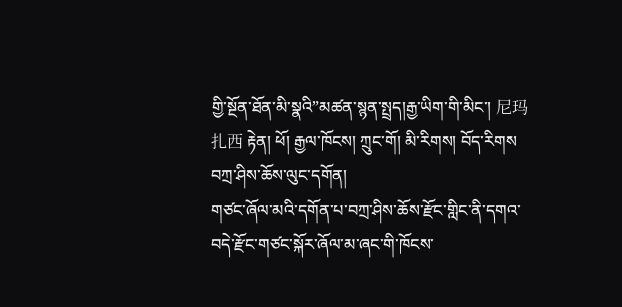གྱི་སྔོན་ཐོན་མི་སྣའི”མཚན་སྙན་སྤྲད།རྒྱ་ཡིག་གི་མིང་། 尼玛扎西 རྟེན། ཕོ། རྒྱལ་ཁོངས། ཀྲུང་གོ། མི་རིགས། བོད་རིགས
བཀྲ་ཤིས་ཆོས་ལུང་དགོན།
གཙང་ཞོལ་མའི་དགོན་པ་བཀྲ་ཤིས་ཆོས་རྫོང་གླིང་ནི་དགའ་བདེ་རྫོང་གཙང་སྐོར་ཞོལ་མ་ཞང་གི་ཁོངས་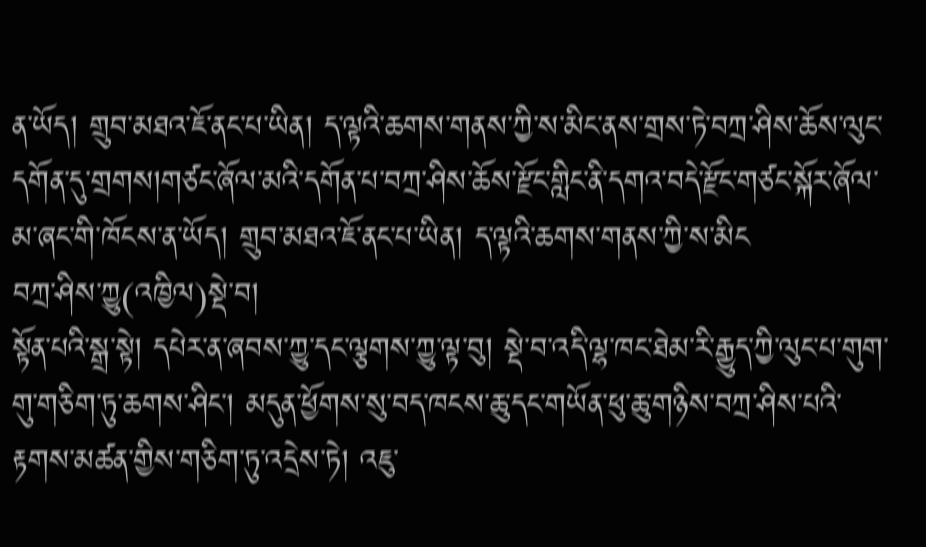ན་ཡོད། གྲུབ་མཐའ་ཇོ་ནང་པ་ཡིན། ད་ལྟའི་ཆགས་གནས་ཀྱི་ས་མིང་ནས་གྲས་ཏེ་བཀྲ་ཤིས་ཆོས་ལུང་དགོན་དུ་གྲགས།གཙང་ཞོལ་མའི་དགོན་པ་བཀྲ་ཤིས་ཆོས་རྫོང་གླིང་ནི་དགའ་བདེ་རྫོང་གཙང་སྐོར་ཞོལ་མ་ཞང་གི་ཁོངས་ན་ཡོད། གྲུབ་མཐའ་ཇོ་ནང་པ་ཡིན། ད་ལྟའི་ཆགས་གནས་ཀྱི་ས་མིང
བཀྲ་ཤིས་ཀྱུ(འཁྱིལ)སྡེ་བ།
སྟོན་པའི་སྒྲ་སྟེ། དཔེར་ན་ཞབས་ཀྱུ་དང་ལྕགས་ཀྱུ་ལྟ་བུ། སྡེ་བ་འདི་ལྷ་ཁང་ཐེམ་རི་རྒྱུད་ཀྱི་ལུང་པ་གུག་གུ་གཅིག་ཏུ་ཆགས་ཤིང་། མདུན་ཕྱོགས་སུ་བད་ཁངས་ཆུ་དང་གཡོན་ཕུ་ཆུ་གཉིས་བཀྲ་ཤིས་པའི་རྟགས་མཚན་གྱིས་གཅིག་ཏུ་འདྲེས་ཏེ། འཇུ་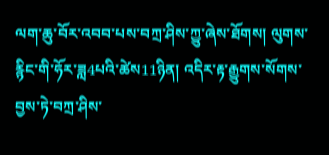ལག་ཆུ་བོར་འབབ་པས་བཀྲ་ཤིས་ཀྱུ་ཞེས་ཐོགས། ལུགས་རྙིང་གི་ཧོར་ཟླ4པའི་ཚེས11ཉིན། འདིར་རྟ་རྒྱུགས་སོགས་བྱས་ཏེ་བཀྲ་ཤིས་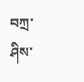བཀྲ་ཤིས་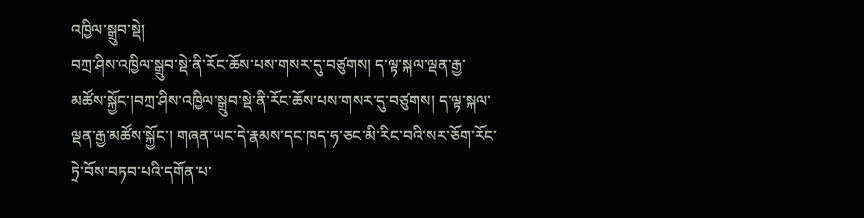འཁྱིལ་སྒྲུབ་སྡེ།
བཀྲ་ཤིས་འཁྱིལ་སྒྲུབ་སྡེ་ནི་རོང་ཆོས་པས་གསར་དུ་བཙུགས། ད་ལྟ་སྐལ་ལྡན་རྒྱ་མཚོས་སྐྱོང་།བཀྲ་ཤིས་འཁྱིལ་སྒྲུབ་སྡེ་ནི་རོང་ཆོས་པས་གསར་དུ་བཙུགས། ད་ལྟ་སྐལ་ལྡན་རྒྱ་མཚོས་སྐྱོང་། གཞན་ཡང་དེ་རྣམས་དང་ཁད་ཧ་ཅང་མི་རིང་བའི་སར་ཅོག་རོང་ཏྲེ་བོས་བཏབ་པའི་དགོན་པ་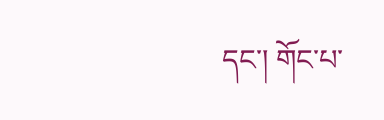དང་། གོང་པ་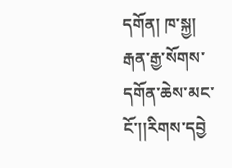དགོན། ཁ་སྐྱ། རྒན་རྒྱ་སོགས་དགོན་ཆེས་མང་ངོ་།།རིགས་དབྱེ